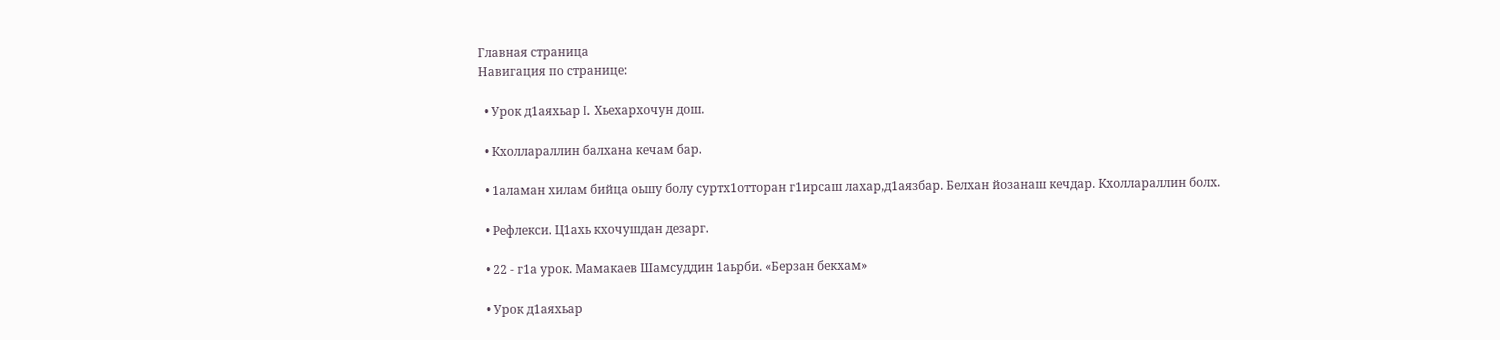Главная страница
Навигация по странице:

  • Урок д1аяхьар I. Хьехархочун дош.

  • Кхоллараллин балхана кечам бар.

  • 1аламан хилам бийца оьшу болу суртх1отторан г1ирсаш лахар,д1аязбар. Белхан йозанаш кечдар. Кхоллараллин болх.

  • Рефлекси. Ц1ахь кхочушдан дезарг.

  • 22 - г1а урок. Мамакаев Шамсуддин 1аьрби. «Берзан бекхам»

  • Урок д1аяхьар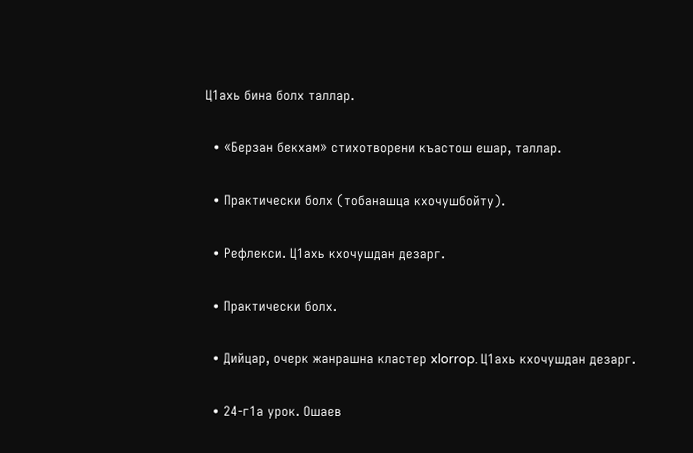Ц1ахь бина болх таллар.

  • «Берзан бекхам» стихотворени къастош ешар, таллар.

  • Практически болх (тобанашца кхочушбойту).

  • Рефлекси. Ц1ахь кхочушдан дезарг.

  • Практически болх.

  • Дийцар, очерк жанрашна кластер xlorrop. Ц1ахь кхочушдан дезарг.

  • 24-г1а урок. Ошаев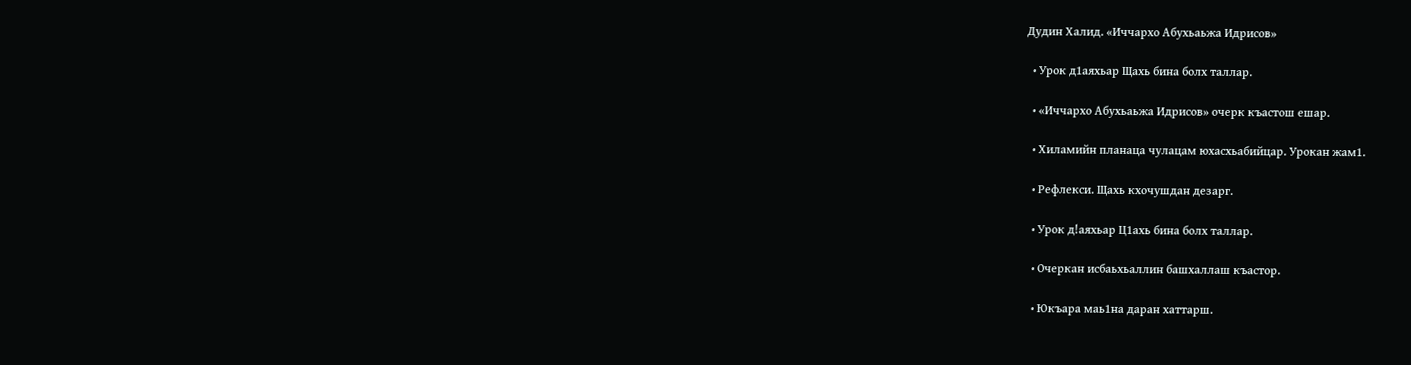Дудин Халид. «Иччархо Абухьаьжа Идрисов»

  • Урок д1аяхьар Щахь бина болх таллар.

  • «Иччархо Абухьаьжа Идрисов» очерк къастош ешар.

  • Хиламийн планаца чулацам юхасхьабийцар. Урокан жам1.

  • Рефлекси. Щахь кхочушдан дезарг.

  • Урок д!аяхьар Ц1ахь бина болх таллар.

  • Очеркан исбаьхьаллин башхаллаш къастор.

  • Юкъара маь1на даран хаттарш.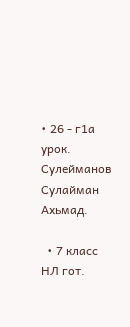• 26 - г1а урок. Сулейманов Сулайман Ахьмад.

  • 7 класс НЛ гот.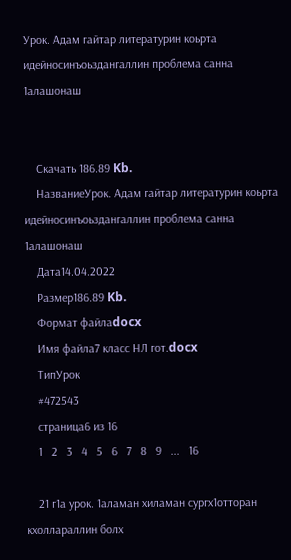Урок. Адам гайтар литературин коьрта идейносинъоьздангаллин проблема санна 1алашонаш


    Скачать 186.89 Kb.
    НазваниеУрок. Адам гайтар литературин коьрта идейносинъоьздангаллин проблема санна 1алашонаш
    Дата14.04.2022
    Размер186.89 Kb.
    Формат файлаdocx
    Имя файла7 класс НЛ гот.docx
    ТипУрок
    #472543
    страница6 из 16
    1   2   3   4   5   6   7   8   9   ...   16

    21 г1а урок. 1аламан хиламан сургх1отторан кхоллараллин болх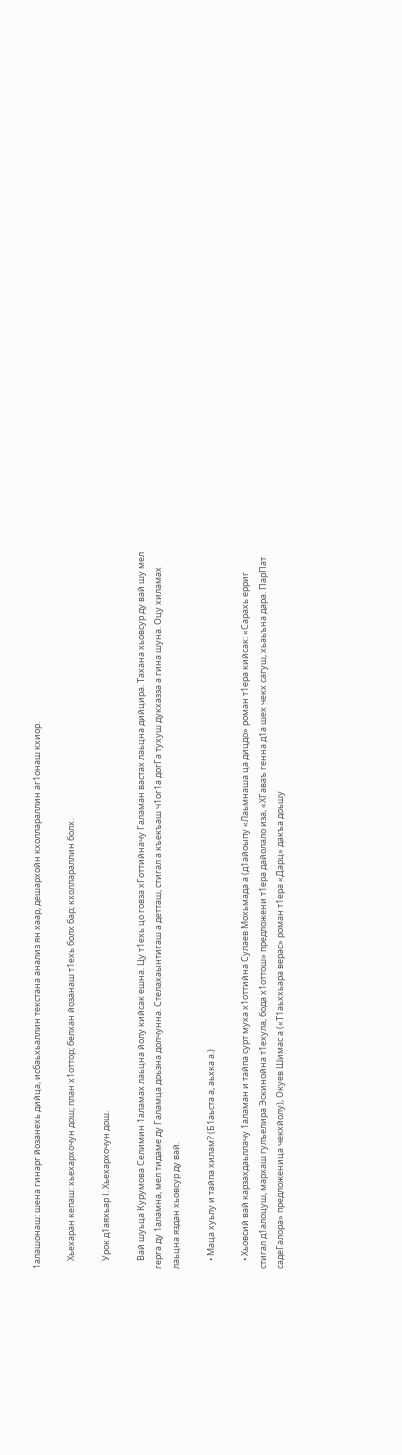1алашонаш: шена гинарг йозанехь дийца, исбаьхьаллин текстана анализ ян хаар, дешархойн кхоллараллин аг1онаш кхиор.

    Хьехаран кепаш: хьехархочун дош; план х1оттор; белхан йозанаш т1ехь болх бар; кхоллараллин болх.

    Урок д1аяхьар I. Хьехархочун дош.

    Вай шуьца Курумова Селимин 1аламах лаьцна йолу кийсак ешна. Цу т1ехь цо говза хГоттийначу Галаман вастах лаьцна дийцира. Тахана хьовсур ду вай шу мел герга ду 1аламна, мел тидаме ду Галамца доьзна долчунна. Стелахаынтигаш а детташ, стигал а къекъаш ч1ог1а догГа тухуш дукхазза а гина шуна. Оцу хиламах лаьцна яздан хьовсур ду вай.

    • Маца хуьлу и тайпа хилам? (Б1аьста а, аьхка а.)

    • Хьовсий вай карзахдаьллачу 1аламан и тайпа сурт муха х1оттийна Сулаев Мохьмада а (д1айоыпу «Лаьмнаша ца дицдо» роман т1ера кийсак: «Сарахь ерриг стигал д1алоцуш, мархаш гулъелира Эскинойна т1ехула, бода х1оттош» предложени т1ера дайолало иза, «ХГаваъ генна д1а шех чекх сагуш, хьаьъна дара. ПарПат садеГалора» предложеница чекхйолу), Окуев Шимас а («Т1аьххьара верас» роман т1ера «Дарц» дакъа доьшу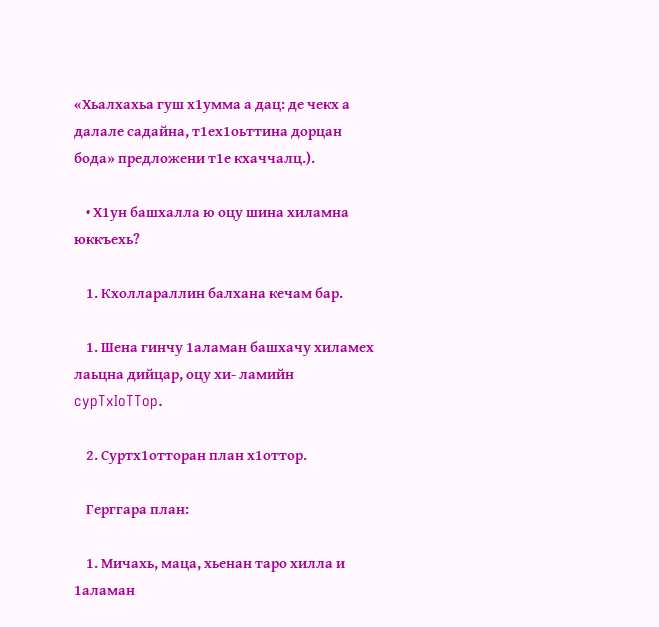«Хьалхахьа гуш х1умма а дац: де чекх а далале садайна, т1ех1оьттина дорцан бода» предложени т1е кхаччалц.).

    • Х1ун башхалла ю оцу шина хиламна юккъехь?

    1. Кхоллараллин балхана кечам бар.

    1. Шена гинчу 1аламан башхачу хиламех лаьцна дийцар, оцу хи- ламийн cypTxIoTTop.

    2. Суртх1отторан план х1оттор.

    Герггара план:

    1. Мичахь, маца, хьенан таро хилла и 1аламан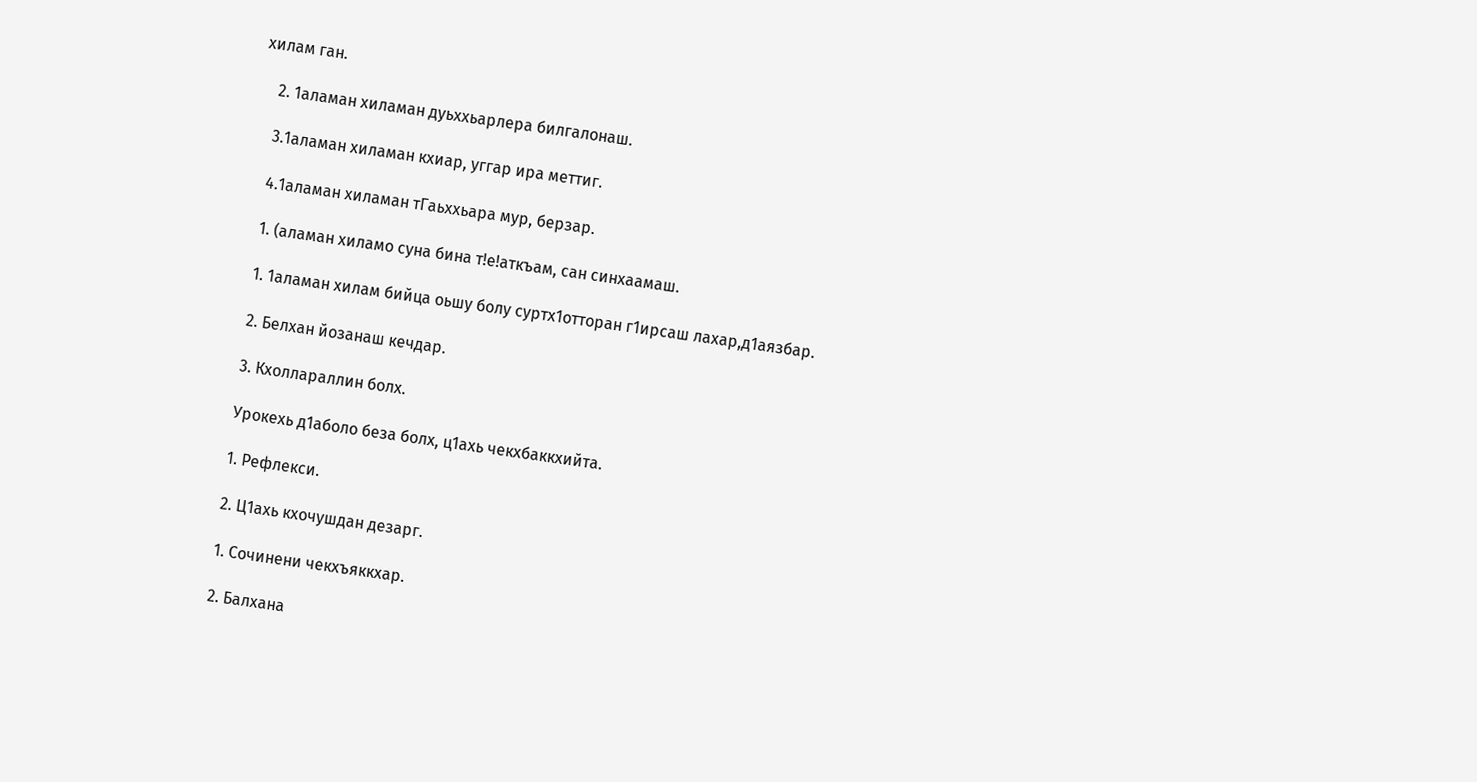хилам ган.

    2. 1аламан хиламан дуьххьарлера билгалонаш.

    3.1аламан хиламан кхиар, уггар ира меттиг.

    4.1аламан хиламан тГаьххьара мур, берзар.

    1. (аламан хиламо суна бина т!е!аткъам, сан синхаамаш.

    1. 1аламан хилам бийца оьшу болу суртх1отторан г1ирсаш лахар,д1аязбар.

    2. Белхан йозанаш кечдар.

    3. Кхоллараллин болх.

    Урокехь д1аболо беза болх, ц1ахь чекхбаккхийта.

    1. Рефлекси.

    2. Ц1ахь кхочушдан дезарг.

    1. Сочинени чекхъяккхар.

    2. Балхана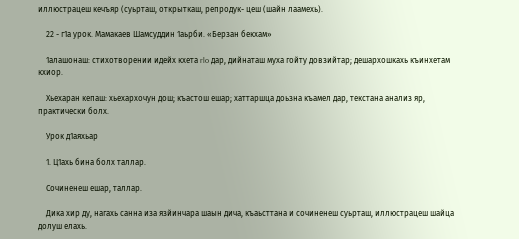иллюстрацеш кечъяр (суьрташ, открыткаш, репродук- цеш (шайн лаамехь).

    22 - г1а урок. Мамакаев Шамсуддин 1аьрби. «Берзан бекхам»

    1алашонаш: стихотворении идейх кхета rlo дар, дийнаташ муха гойту довзийтар; дешархошкахь къинхетам кхиор.

    Хьехаран кепаш: хьехархочун дош; къастош ешар; хаттаршца доьзна къамел дар, текстана анализ яр, практически болх.

    Урок д1аяхьар

    1. Ц1ахь бина болх таллар.

    Сочиненеш ешар, таллар.

    Дика хир ду, нагахь санна иза язйинчара шаын дича, къаьсттана и сочиненеш суьрташ, иллюстрацеш шайца долуш елахь.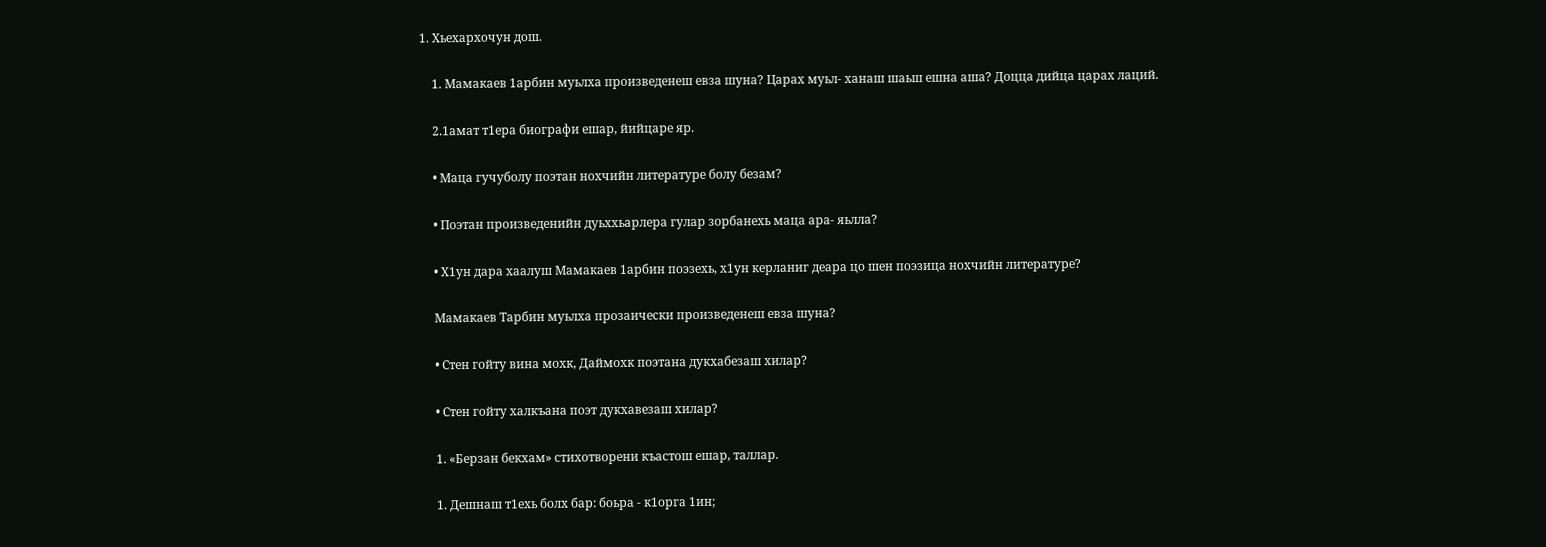1. Хьехархочун дош.

    1. Мамакаев 1арбин муьлха произведенеш евза шуна? Царах муьл- ханаш шаьш ешна аша? Доцца дийца царах лаций.

    2.1амат т1ера биографи ешар, йийцаре яр.

    • Маца гучуболу поэтан нохчийн литературе болу безам?

    • Поэтан произведенийн дуьххьарлера гулар зорбанехь маца ара- яьлла?

    • Х1ун дара хаалуш Мамакаев 1арбин поэзехь, х1ун керланиг деара цо шен поэзица нохчийн литературе?

    Мамакаев Тарбин муьлха прозаически произведенеш евза шуна?

    • Стен гойту вина мохк, Даймохк поэтана дукхабезаш хилар?

    • Стен гойту халкъана поэт дукхавезаш хилар?

    1. «Берзан бекхам» стихотворени къастош ешар, таллар.

    1. Дешнаш т1ехь болх бар: боьра - к1орга 1ин;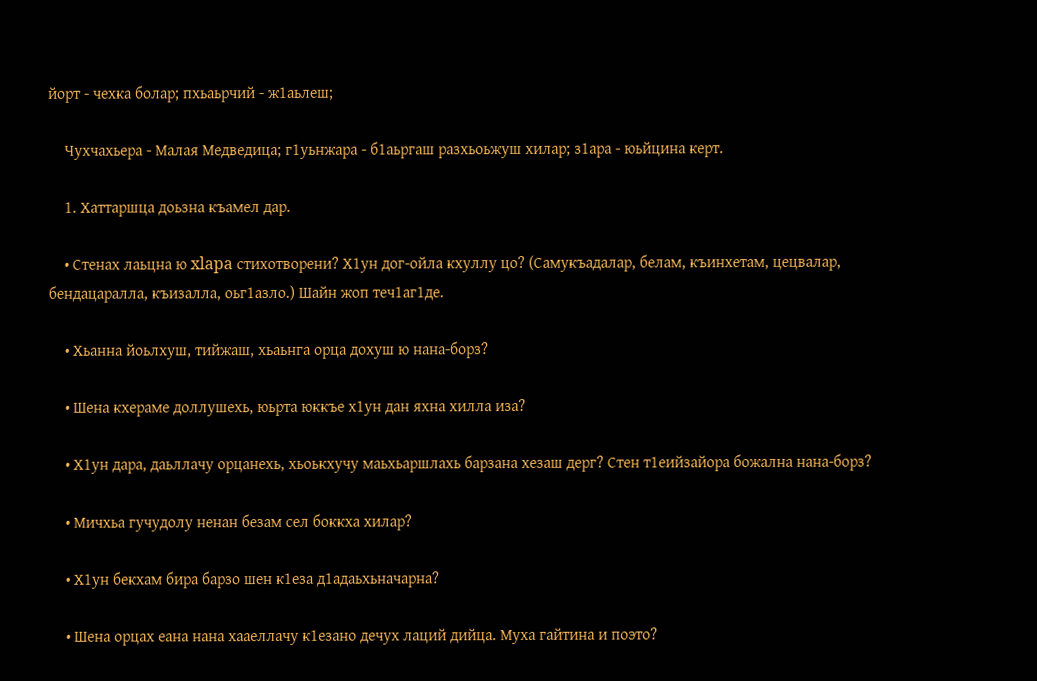йорт - чехка болар; пхьаьрчий - ж1аьлеш;

    Чухчахьера - Малая Медведица; г1уьнжара - б1аьргаш разхьоьжуш хилар; з1ара - юьйцина керт.

    1. Хаттаршца доьзна къамел дар.

    • Стенах лаьцна ю xlapa стихотворени? Х1ун дог-ойла кхуллу цо? (Самукъадалар, белам, къинхетам, цецвалар, бендацаралла, къизалла, оьг1азло.) Шайн жоп теч1аг1де.

    • Хьанна йоьлхуш, тийжаш, хьаьнга орца дохуш ю нана-борз?

    • Шена кхераме доллушехь, юьрта юккъе х1ун дан яхна хилла иза?

    • Х1ун дара, даьллачу орцанехь, хьоькхучу маьхьаршлахь барзана хезаш дерг? Стен т1еийзайора божална нана-борз?

    • Мичхьа гучудолу ненан безам сел боккха хилар?

    • Х1ун бекхам бира барзо шен к1еза д1адаьхьначарна?

    • Шена орцах еана нана хааеллачу к1езано дечух лаций дийца. Муха гайтина и поэто?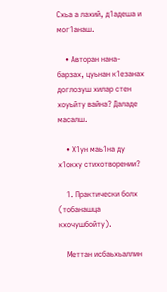Схьа а лахий, д1адеша и мог1анаш.

    • Авторан нана-барзах, цуьнан к1езанах доглозуш хилар стен хоуьйту вайна? Даладе масалш.

    • Х1ун маь1на ду х1окху стихотворении?

    1. Практически болх (тобанашца кхочушбойту).

    Меттан исбаьхьаллин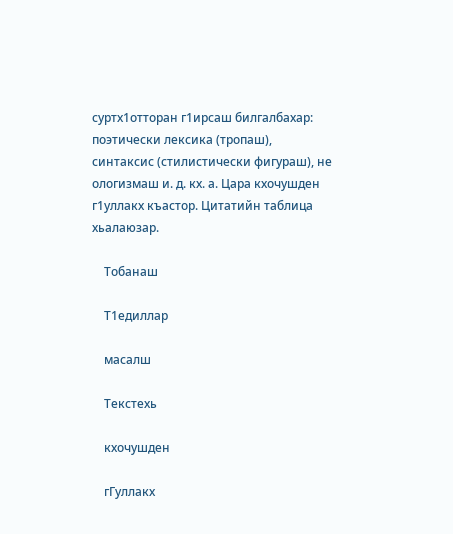суртх1отторан г1ирсаш билгалбахар: поэтически лексика (тропаш), синтаксис (стилистически фигураш), не ологизмаш и. д. кх. а. Цара кхочушден г1уллакх къастор. Цитатийн таблица хьалаюзар.

    Тобанаш

    Т1едиллар

    масалш

    Текстехь

    кхочушден

    гГуллакх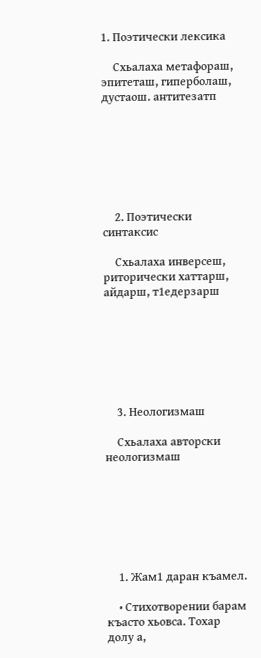1. Поэтически лексика

    Схьалаха метафораш, эпитеташ, гиперболаш, дустаош. антитезатп







    2. Поэтически синтаксис

    Схьалаха инверсеш, риторически хаттарш, айдарш, т1едерзарш







    3. Неологизмаш

    Схьалаха авторски неологизмаш







    1. Жам1 даран къамел.

    • Стихотворении барам къасто хьовса. Тохар долу а,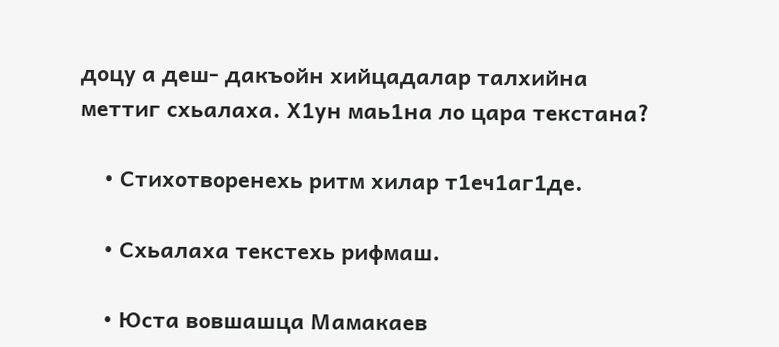доцу а деш- дакъойн хийцадалар талхийна меттиг схьалаха. Х1ун маь1на ло цара текстана?

    • Стихотворенехь ритм хилар т1еч1аг1де.

    • Схьалаха текстехь рифмаш.

    • Юста вовшашца Мамакаев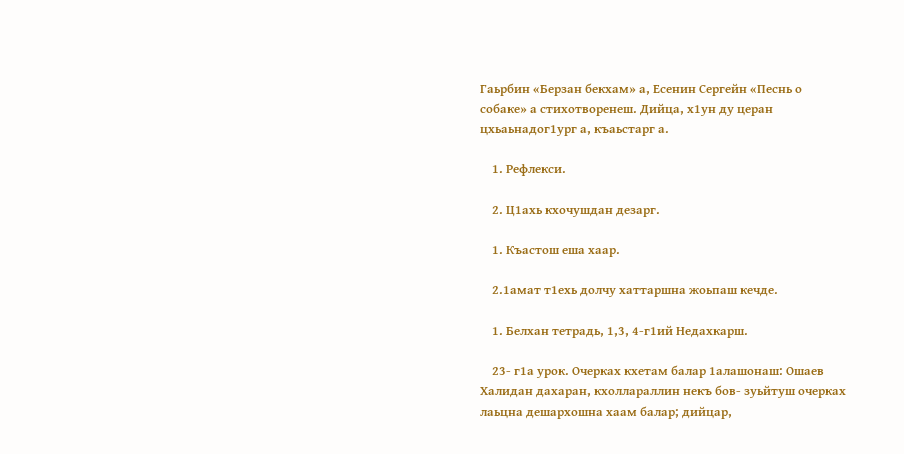Гаьрбин «Берзан бекхам» а, Есенин Сергейн «Песнь о собаке» а стихотворенеш. Дийца, х1ун ду церан цхьаьнадог1ург а, къаьстарг а.

    1. Рефлекси.

    2. Ц1ахь кхочушдан дезарг.

    1. Къастош еша хаар.

    2.1амат т1ехь долчу хаттаршна жоьпаш кечде.

    1. Белхан тетрадь, 1,3, 4-г1ий Недахкарш.

    23- г1а урок. Очерках кхетам балар 1алашонаш: Ошаев Халидан дахаран, кхоллараллин некъ бов- зуьйтуш очерках лаьцна дешархошна хаам балар; дийцар,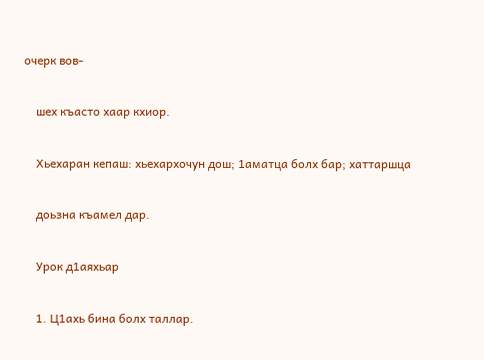очерк вов-

    шех къасто хаар кхиор.

    Хьехаран кепаш: хьехархочун дош; 1аматца болх бар; хаттаршца

    доьзна къамел дар.

    Урок д1аяхьар

    1. Ц1ахь бина болх таллар.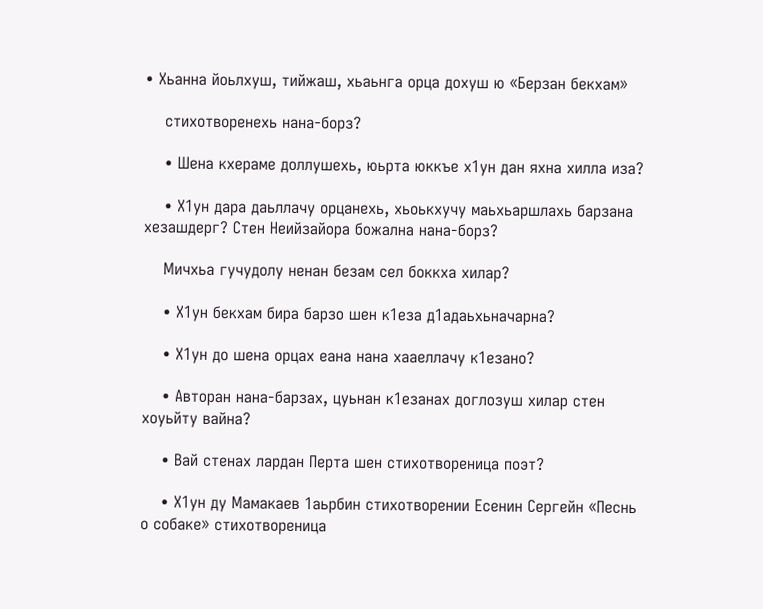• Хьанна йоьлхуш, тийжаш, хьаьнга орца дохуш ю «Берзан бекхам»

    стихотворенехь нана-борз?

    • Шена кхераме доллушехь, юьрта юккъе х1ун дан яхна хилла иза?

    • Х1ун дара даьллачу орцанехь, хьоькхучу маьхьаршлахь барзана хезашдерг? Стен Неийзайора божална нана-борз?

    Мичхьа гучудолу ненан безам сел боккха хилар?

    • Х1ун бекхам бира барзо шен к1еза д1адаьхьначарна?

    • Х1ун до шена орцах еана нана хааеллачу к1езано?

    • Авторан нана-барзах, цуьнан к1езанах доглозуш хилар стен хоуьйту вайна?

    • Вай стенах лардан Перта шен стихотвореница поэт?

    • Х1ун ду Мамакаев 1аьрбин стихотворении Есенин Сергейн «Песнь о собаке» стихотвореница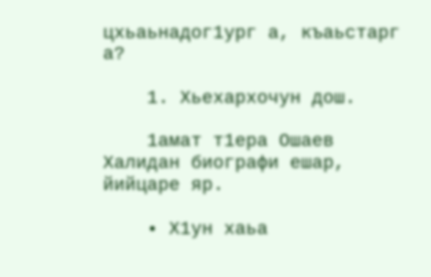цхьаьнадог1ург а, къаьстарг а?

    1. Хьехархочун дош.

    1амат т1ера Ошаев Халидан биографи ешар, йийцаре яр.

    • Х1ун хаьа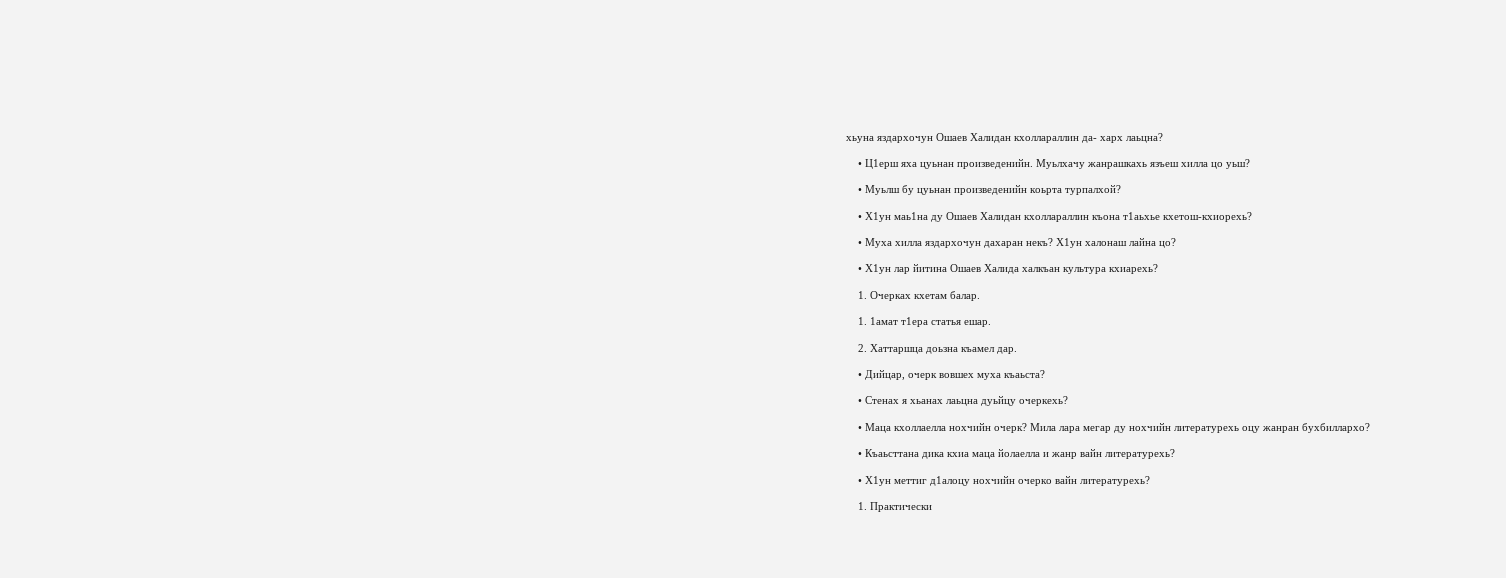хьуна яздархочун Ошаев Халидан кхоллараллин да- харх лаьцна?

    • Ц1ерш яха цуьнан произведенийн. Муьлхачу жанрашкахь язъеш хилла цо уьш?

    • Муьлш бу цуьнан произведенийн коьрта турпалхой?

    • Х1ун маь1на ду Ошаев Халидан кхоллараллин къона т1аьхье кхетош-кхиорехь?

    • Муха хилла яздархочун дахаран некъ? Х1ун халонаш лайна цо?

    • Х1ун лар йитина Ошаев Халида халкъан культура кхиарехь?

    1. Очерках кхетам балар.

    1. 1амат т1ера статья ешар.

    2. Хаттаршца доьзна къамел дар.

    • Дийцар, очерк вовшех муха къаьста?

    • Стенах я хьанах лаьцна дуьйцу очеркехь?

    • Маца кхоллаелла нохчийн очерк? Мила лара мегар ду нохчийн литературехь оцу жанран бухбиллархо?

    • Къаьсттана дика кхиа маца йолаелла и жанр вайн литературехь?

    • Х1ун меттиг д1алоцу нохчийн очерко вайн литературехь?

    1. Практически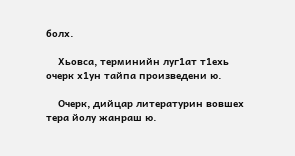болх.

    Хьовса, терминийн луг1ат т1ехь очерк х1ун тайпа произведени ю.

    Очерк, дийцар литературин вовшех тера йолу жанраш ю.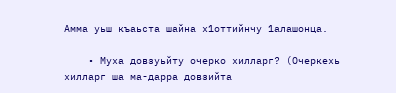Амма уьш къаьста шайна х1оттийнчу 1алашонца.

    • Муха довзуьйту очерко хилларг? (Очеркехь хилларг ша ма-дарра довзийта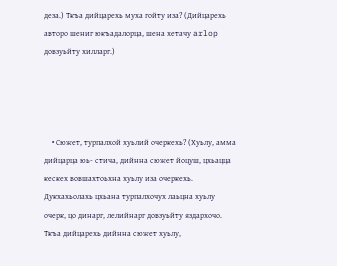деза.) Ткъа дийцарехь муха гойту иза? (Дийцарехь авторо шениг юкъадалорца, шена хетачу arlop довзуьйту хилларг.)




    • Сюжет, турпалхой хуьлий очеркехь? (Хуьлу, амма дийцарца юь- стича, дийнна сюжет йоцуш, цхьацца кескех вовшахтоьхна хуьлу иза очеркехь. Дукхахьолахь цхьана турпалхочух лаьцна хуьлу очерк, цо динарг, лелийнарг довзуьйту яздархочо. Ткъа дийцарехь дийнна сюжет хуьлу,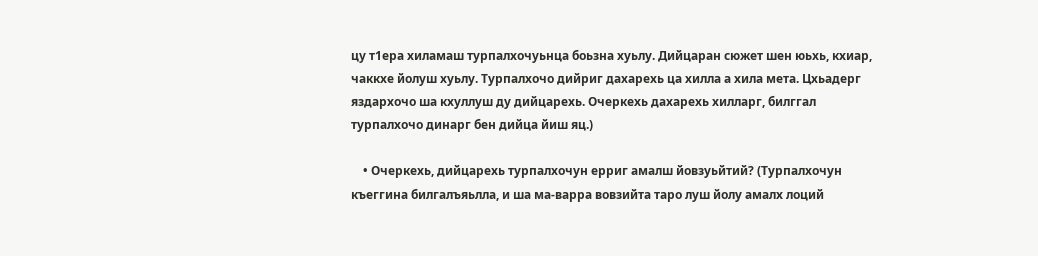цу т1ера хиламаш турпалхочуьнца боьзна хуьлу. Дийцаран сюжет шен юьхь, кхиар, чаккхе йолуш хуьлу. Турпалхочо дийриг дахарехь ца хилла а хила мета. Цхьадерг яздархочо ша кхуллуш ду дийцарехь. Очеркехь дахарехь хилларг, билггал турпалхочо динарг бен дийца йиш яц.)

    • Очеркехь, дийцарехь турпалхочун ерриг амалш йовзуьйтий? (Турпалхочун къеггина билгалъяьлла, и ша ма-варра вовзийта таро луш йолу амалх лоций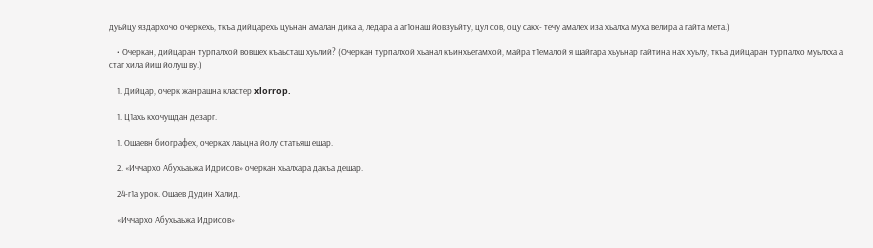дуьйцу яздархочо очеркехь, ткъа дийцарехь цуьнан амалан дика а, ледара а аг1онаш йовзуьйту, цул сов, оцу сакх- течу амалех иза хьалха муха велира а гайта мета.)

    • Очеркан, дийцаран турпалхой вовшех къаьсташ хуьлий? (Очеркан турпалхой хьанал къинхьегамхой, майра т1емалой я шайгара хьуьнар гайтина нах хуьлу, ткъа дийцаран турпалхо муьлхха а стаг хила йиш йолуш ву.)

    1. Дийцар, очерк жанрашна кластер xlorrop.

    1. Ц1ахь кхочушдан дезарг.

    1. Ошаевн биографех, очерках лаьцна йолу статьяш ешар.

    2. «Иччархо Абухьаьжа Идрисов» очеркан хьалхара дакъа дешар.

    24-г1а урок. Ошаев Дудин Халид.

    «Иччархо Абухьаьжа Идрисов»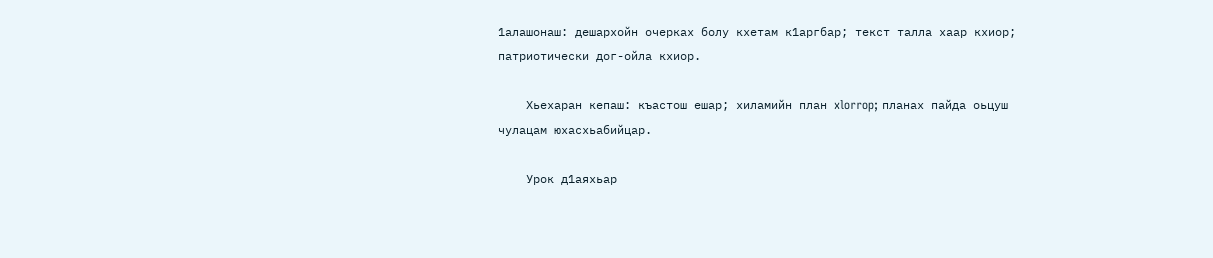1алашонаш: дешархойн очерках болу кхетам к1аргбар; текст талла хаар кхиор; патриотически дог-ойла кхиор.

    Хьехаран кепаш: къастош ешар; хиламийн план xlorrop; планах пайда оьцуш чулацам юхасхьабийцар.

    Урок д1аяхьар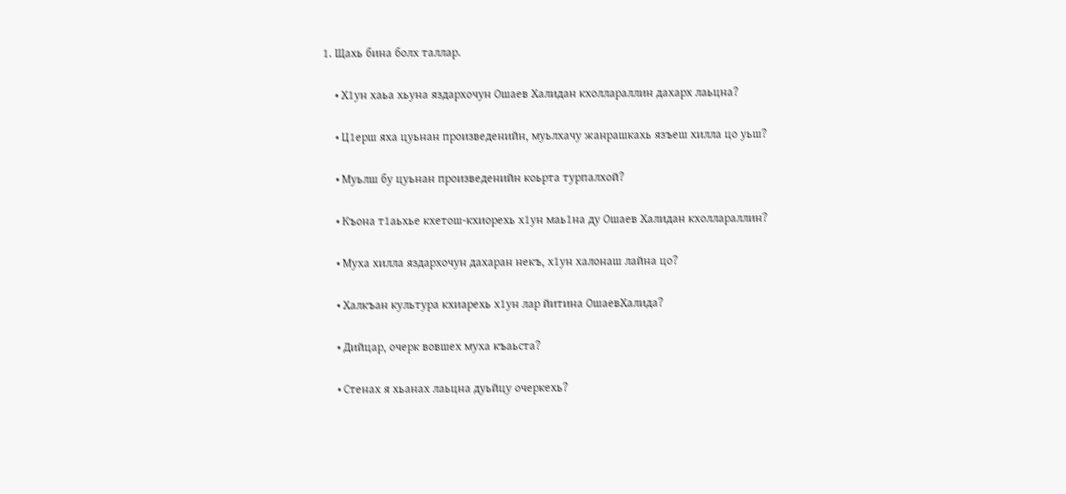1. Щахь бина болх таллар.

    • Х1ун хаьа хьуна яздархочун Ошаев Халидан кхоллараллин дахарх лаьцна?

    • Ц1ерш яха цуьнан произведенийн, муьлхачу жанрашкахь язъеш хилла цо уьш?

    • Муьлш бу цуьнан произведенийн коьрта турпалхой?

    • Къона т1аьхье кхетош-кхиорехь х1ун маь1на ду Ошаев Халидан кхоллараллин?

    • Муха хилла яздархочун дахаран некъ, х1ун халонаш лайна цо?

    • Халкъан культура кхиарехь х1ун лар йитина ОшаевХалида?

    • Дийцар, очерк вовшех муха къаьста?

    • Стенах я хьанах лаьцна дуьйцу очеркехь?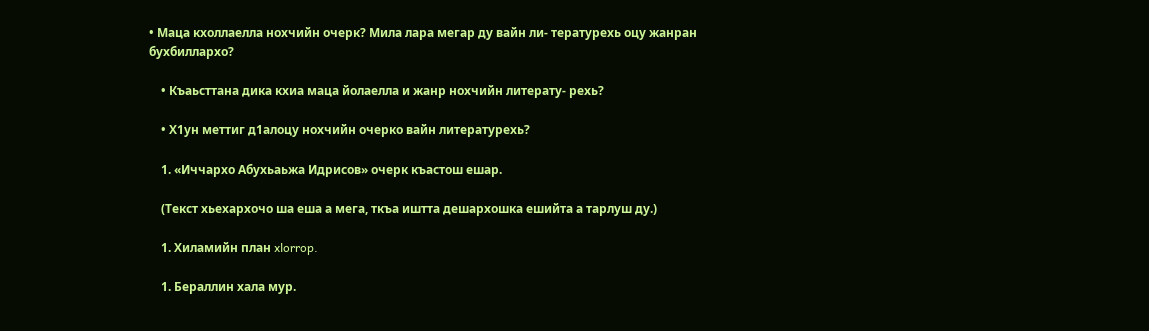• Маца кхоллаелла нохчийн очерк? Мила лара мегар ду вайн ли- тературехь оцу жанран бухбиллархо?

    • Къаьсттана дика кхиа маца йолаелла и жанр нохчийн литерату- рехь?

    • Х1ун меттиг д1алоцу нохчийн очерко вайн литературехь?

    1. «Иччархо Абухьаьжа Идрисов» очерк къастош ешар.

    (Текст хьехархочо ша еша а мега, ткъа иштта дешархошка ешийта а тарлуш ду.)

    1. Хиламийн план xlorrop.

    1. Бераллин хала мур.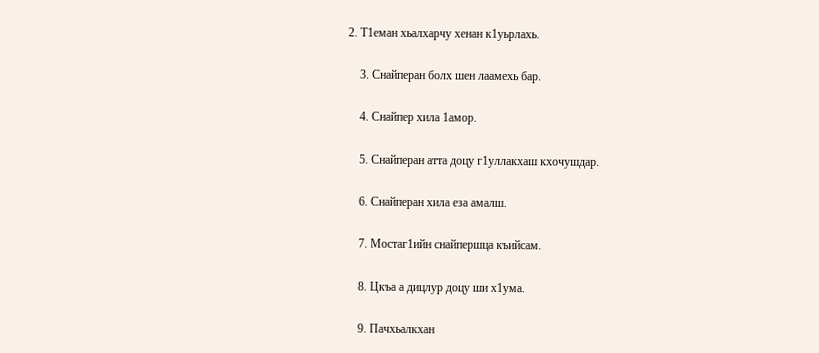2. Т1еман хьалхарчу хенан к1уьрлахь.

    3. Снайперан болх шен лаамехь бар.

    4. Снайпер хила 1амор.

    5. Снайперан атта доцу г1уллакхаш кхочушдар.

    6. Снайперан хила еза амалш.

    7. Мостаг1ийн снайпершца къийсам.

    8. Цкъа а дицлур доцу ши х1ума.

    9. Пачхьалкхан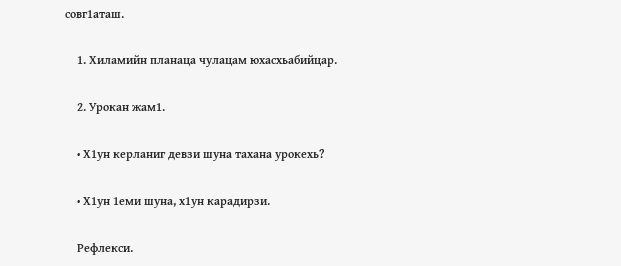совг1аташ.

    1. Хиламийн планаца чулацам юхасхьабийцар.

    2. Урокан жам1.

    • Х1ун керланиг девзи шуна тахана урокехь?

    • Х1ун 1еми шуна, х1ун карадирзи.

    Рефлекси.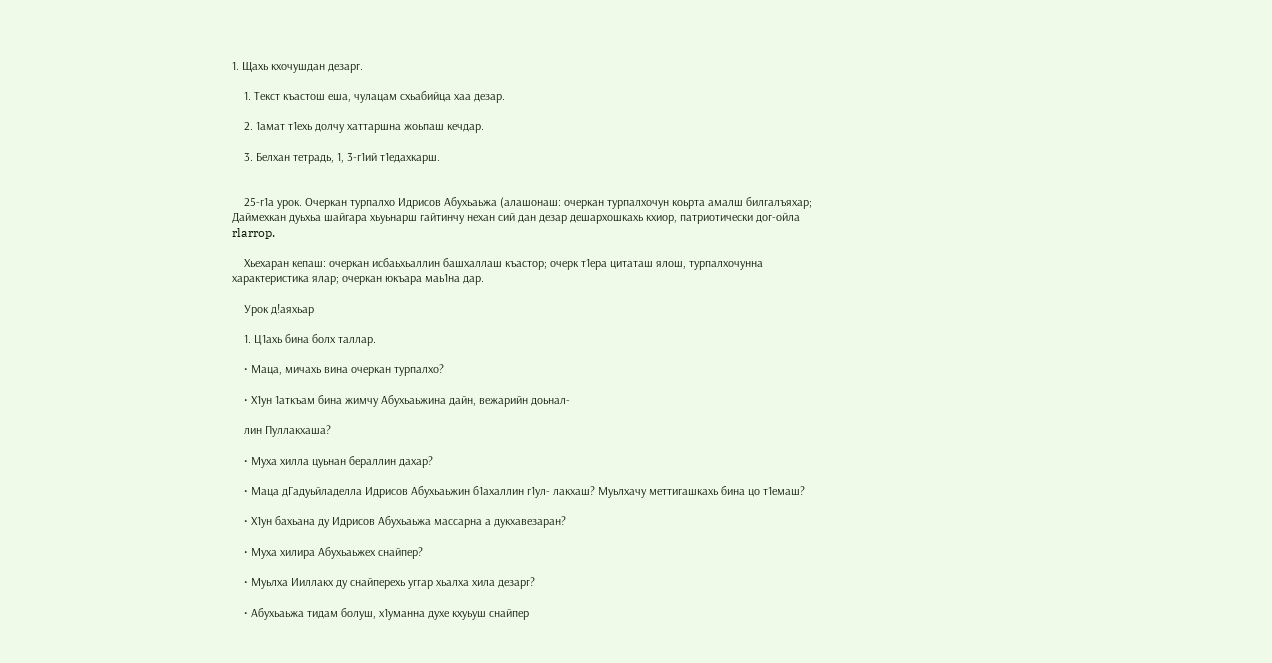1. Щахь кхочушдан дезарг.

    1. Текст къастош еша, чулацам схьабийца хаа дезар.

    2. 1амат т1ехь долчу хаттаршна жоьпаш кечдар.

    3. Белхан тетрадь, 1, 3-г1ий т1едахкарш.


    25-г1а урок. Очеркан турпалхо Идрисов Абухьаьжа (алашонаш: очеркан турпалхочун коьрта амалш билгалъяхар; Даймехкан дуьхьа шайгара хьуьнарш гайтинчу нехан сий дан дезар дешархошкахь кхиор, патриотически дог-ойла rlarrop.

    Хьехаран кепаш: очеркан исбаьхьаллин башхаллаш къастор; очерк т1ера цитаташ ялош, турпалхочунна характеристика ялар; очеркан юкъара маь1на дар.

    Урок д!аяхьар

    1. Ц1ахь бина болх таллар.

    • Маца, мичахь вина очеркан турпалхо?

    • Х1ун 1аткъам бина жимчу Абухьаьжина дайн, вежарийн доьнал-

    лин Пуллакхаша?

    • Муха хилла цуьнан бераллин дахар?

    • Маца дГадуьйладелла Идрисов Абухьаьжин б1ахаллин г1ул- лакхаш? Муьлхачу меттигашкахь бина цо т1емаш?

    • Х1ун бахьана ду Идрисов Абухьаьжа массарна а дукхавезаран?

    • Муха хилира Абухьаьжех снайпер?

    • Муьлха Ииллакх ду снайперехь уггар хьалха хила дезарг?

    • Абухьаьжа тидам болуш, х1уманна духе кхуьуш снайпер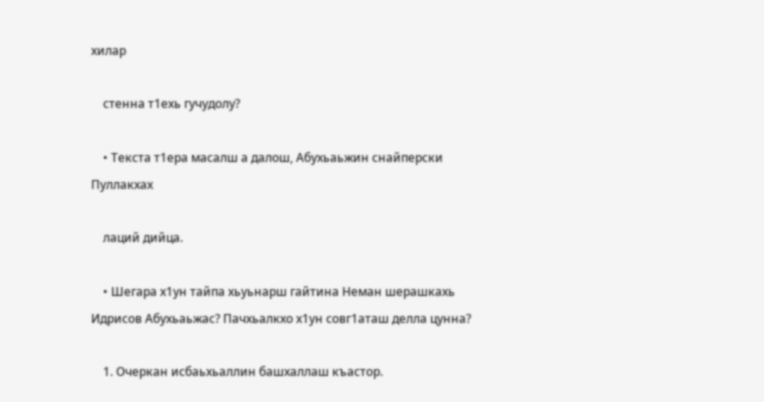хилар

    стенна т1ехь гучудолу?

    • Текста т1ера масалш а далош, Абухьаьжин снайперски Пуллакхах

    лаций дийца.

    • Шегара х1ун тайпа хьуьнарш гайтина Неман шерашкахь Идрисов Абухьаьжас? Пачхьалкхо х1ун совг1аташ делла цунна?

    1. Очеркан исбаьхьаллин башхаллаш къастор.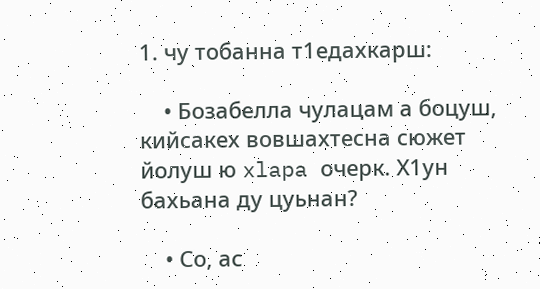1. чу тобанна т1едахкарш:

    • Бозабелла чулацам а боцуш, кийсакех вовшахтесна сюжет йолуш ю xlapa очерк. Х1ун бахьана ду цуьнан?

    • Со, ас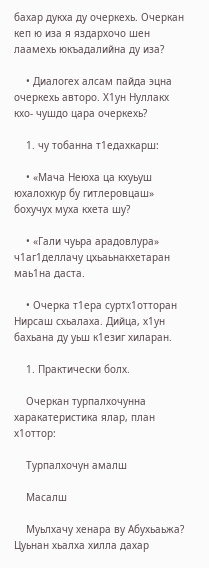бахар дукха ду очеркехь. Очеркан кеп ю иза я яздархочо шен лаамехь юкъадалийна ду иза?

    • Диалогех алсам пайда эцна очеркехь авторо. Х1ун Нуллакх кхо- чушдо цара очеркехь?

    1. чу тобанна т1едахкарш:

    • «Мача Неюха ца кхуьуш юхалохкур бу гитлеровцаш» бохучух муха кхета шу?

    • «Гали чуьра арадовлура» ч1аг1деллачу цхьаьнакхетаран маь1на даста.

    • Очерка т1ера суртх1отторан Нирсаш схьалаха. Дийца, х1ун бахьана ду уьш к1езиг хиларан.

    1. Практически болх.

    Очеркан турпалхочунна харакатеристика ялар, план х1оттор:

    Турпалхочун амалш

    Масалш

    Муьлхачу хенара ву Абухьаьжа? Цуьнан хьалха хилла дахар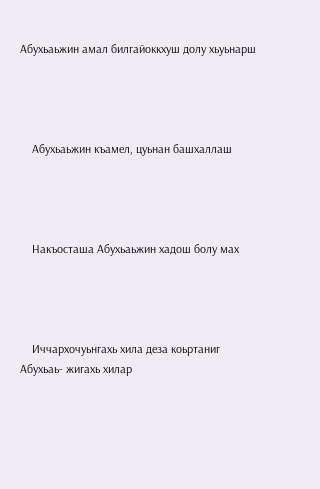Абухьаьжин амал билгайоккхуш долу хьуьнарш




    Абухьаьжин къамел, цуьнан башхаллаш




    Накъосташа Абухьаьжин хадош болу мах




    Иччархочуьнгахь хила деза коьртаниг Абухьаь- жигахь хилар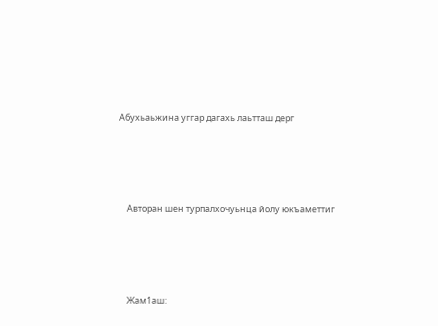Абухьаьжина уггар дагахь лаьтташ дерг




    Авторан шен турпалхочуьнца йолу юкъаметтиг




    Жам1аш: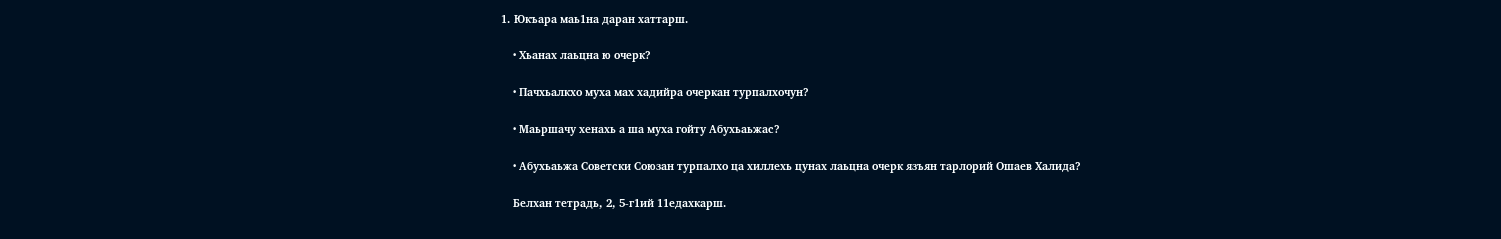1. Юкъара маь1на даран хаттарш.

    • Хьанах лаьцна ю очерк?

    • Пачхьалкхо муха мах хадийра очеркан турпалхочун?

    • Маьршачу хенахь а ша муха гойту Абухьаьжас?

    • Абухьаьжа Советски Союзан турпалхо ца хиллехь цунах лаьцна очерк язъян тарлорий Ошаев Халида?

    Белхан тетрадь, 2, 5-г1ий 11едахкарш.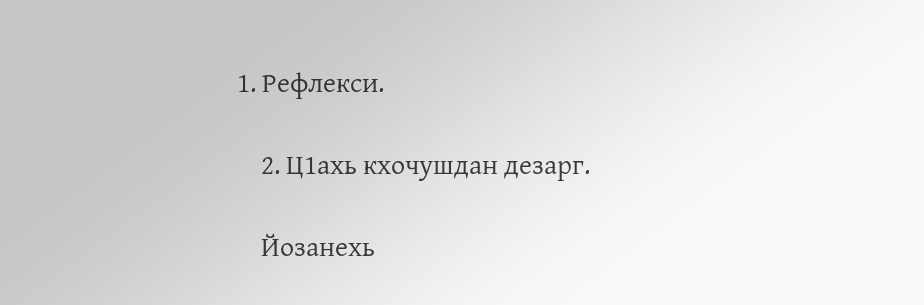1. Рефлекси.

    2. Ц1ахь кхочушдан дезарг.

    Йозанехь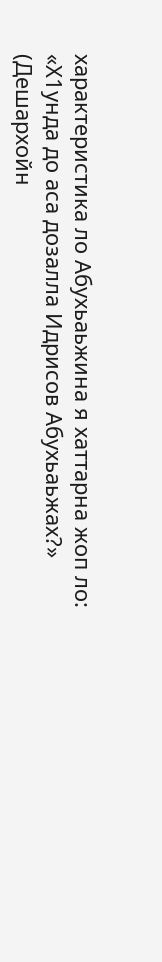характеристика ло Абухьаьжина я хаттарна жоп ло: «Х1унда до аса дозалла Идрисов Абухьаьжах?» (Дешархойн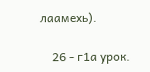лаамехь).

    26 - г1а урок.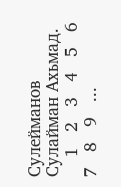Сулейманов Сулайман Ахьмад.
    1   2   3   4   5   6   7   8   9   ...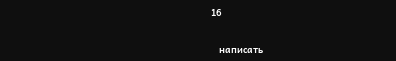16


    написать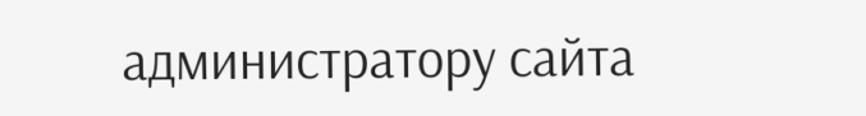администратору сайта